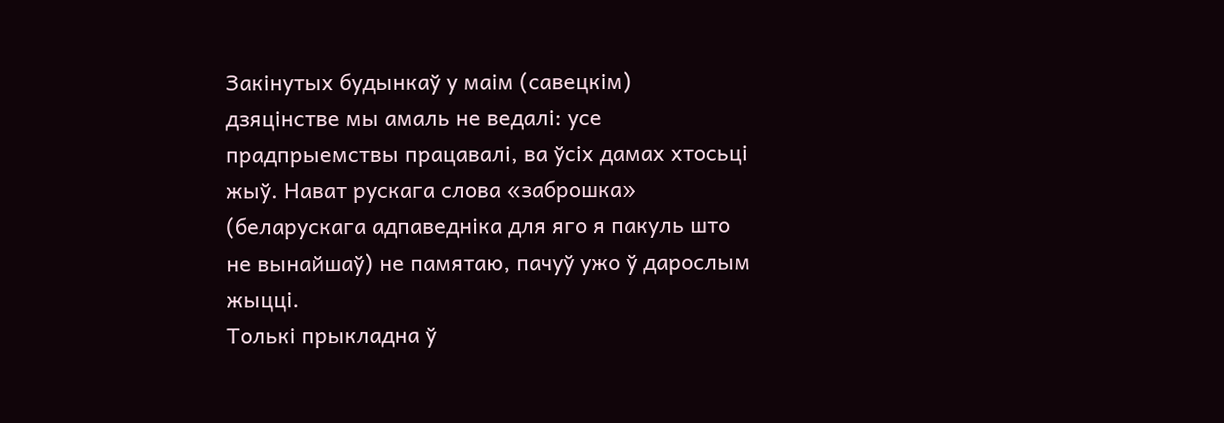Закінутых будынкаў у маім (савецкім) дзяцінстве мы амаль не ведалі: усе прадпрыемствы працавалі, ва ўсіх дамах хтосьці жыў. Нават рускага слова «заброшка» (беларускага адпаведніка для яго я пакуль што не вынайшаў) не памятаю, пачуў ужо ў дарослым жыцці.
Толькі прыкладна ў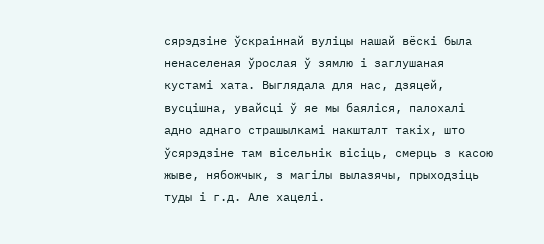сярэдзіне ўскраіннай вуліцы нашай вёскі была ненаселеная ўрослая ў зямлю і заглушаная кустамі хата. Выглядала для нас, дзяцей, вусцішна, увайсці ў яе мы баяліся, палохалі адно аднаго страшылкамі накшталт такіх, што ўсярэдзіне там вісельнік вісіць, смерць з касою жыве, нябожчык, з магілы вылазячы, прыходзіць туды і г.д. Але хацелі.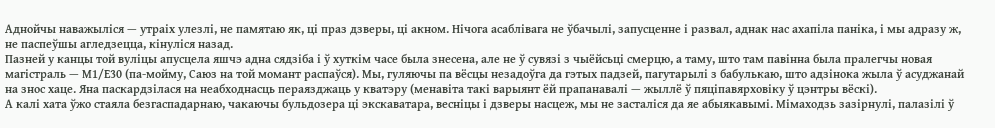Аднойчы наважыліся — утраіх улезлі, не памятаю як, ці праз дзверы, ці акном. Нічога асаблівага не ўбачылі, запусценне і развал, аднак нас ахапіла паніка, і мы адразу ж, не паспеўшы агледзецца, кінуліся назад.
Пазней у канцы той вуліцы апусцела яшчэ адна сядзіба і ў хуткім часе была знесена, але не ў сувязі з чыёйсьці смерцю, а таму, што там павінна была пралегчы новая магістраль — М1/Е30 (па-мойму, Саюз на той момант распаўся). Мы, гуляючы па вёсцы незадоўга да гэтых падзей, пагутарылі з бабулькаю, што адзінока жыла ў асуджанай на знос хаце. Яна паскардзілася на неабходнасць пераязджаць у кватэру (менавіта такі варыянт ёй прапанавалі — жыллё ў пяціпавярховіку ў цэнтры вёскі).
А калі хата ўжо стаяла безгаспадарнаю, чакаючы бульдозера ці экскаватара, весніцы і дзверы насцеж, мы не засталіся да яе абыякавымі. Мімаходзь зазірнулі, палазілі ў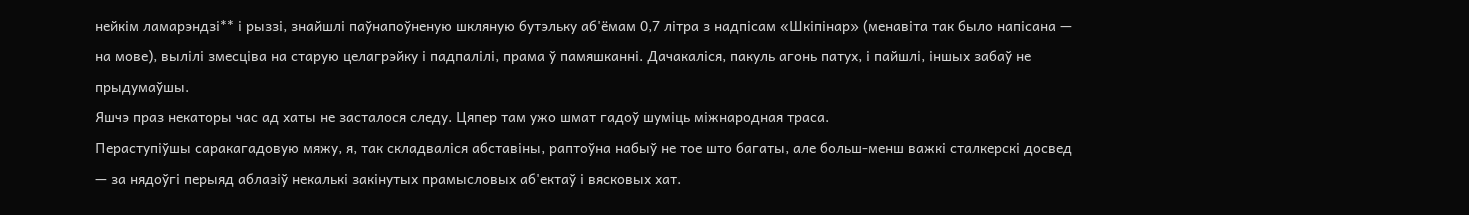нейкім ламарэндзі** і рыззі, знайшлі паўнапоўненую шкляную бутэльку аб'ёмам 0,7 літра з надпісам «Шкіпінар» (менавіта так было напісана — на мове), вылілі змесціва на старую целагрэйку і падпалілі, прама ў памяшканні. Дачакаліся, пакуль агонь патух, і пайшлі, іншых забаў не прыдумаўшы.
Яшчэ праз некаторы час ад хаты не засталося следу. Цяпер там ужо шмат гадоў шуміць міжнародная траса.
Пераступіўшы саракагадовую мяжу, я, так складваліся абставіны, раптоўна набыў не тое што багаты, але больш-менш важкі сталкерскі досвед — за нядоўгі перыяд аблазіў некалькі закінутых прамысловых аб'ектаў і вясковых хат.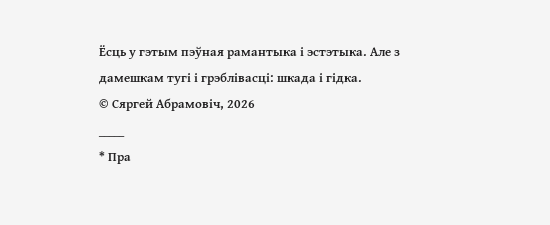Ёсць у гэтым пэўная рамантыка і эстэтыка. Але з дамешкам тугі і грэблівасці: шкада і гідка.
© Сяргей Абрамовіч, 2026
_____
* Пра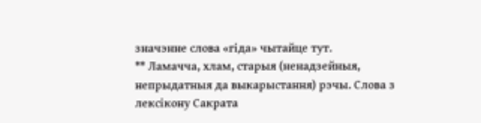значэнне слова «гіда» чытайце тут.
** Ламачча, хлам, старыя (ненадзейныя, непрыдатныя да выкарыстання) рэчы. Слова з лексікону Сакрата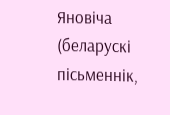Яновіча (беларускі пісьменнік,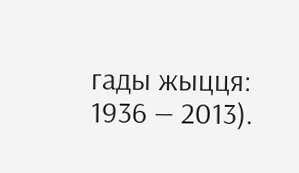гады жыцця: 1936 — 2013).